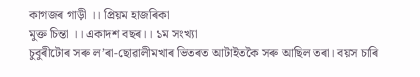কাগজৰ গাড়ী ।। প্ৰিয়ম হাজৰিকা
মুক্ত চিন্তা ।। একাদশ বছৰ।। ১ম সংখ্যা
চুবুৰীটোৰ সৰু ল’ৰা-ছোৱালীমখাৰ ভিতৰত আটাইতকৈ সৰু আছিল তৰা। বয়স চাৰি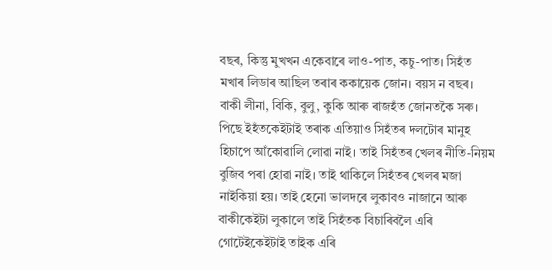বছৰ, কিন্তু মুখখন একেবাৰে লাও-পাত, কচু-পাত। সিহঁত মখাৰ লিডাৰ আছিল তৰাৰ ককায়েক জোন। বয়স ন বছৰ। বাকী লীনা, বিকি, বুলু, কুকি আৰু ৰাজহঁত জোনতকৈ সৰু। পিছে ইহঁতকেইটাই তৰাক এতিয়াও সিহঁতৰ দলটোৰ মানুহ হিচাপে আঁকোৱালি লোৱা নাই। তাই সিহঁতৰ খেলৰ নীতি-নিয়ম বুজিব পৰা হোৱা নাই। তাই থাকিলে সিহঁতৰ খেলৰ মজা নাইকিয়া হয়। তাই হেনো ভালদৰে লুকাবও নাজানে আৰু বাকীকেইটা লুকালে তাই সিহঁতক বিচাৰিবলৈ এৰি গোটেইকেইটাই তাইক এৰি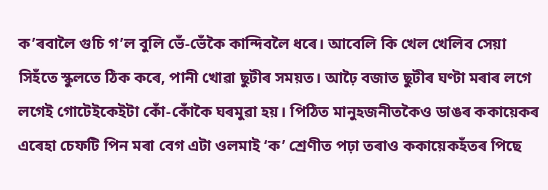ক’ৰবালৈ গুচি গ’ল বুলি ভেঁ-ভেঁকৈ কান্দিবলৈ ধৰে। আবেলি কি খেল খেলিব সেয়া সিহঁতে স্কুলতে ঠিক কৰে, পানী খোৱা ছুটীৰ সময়ত। আঢ়ৈ বজাত ছুটীৰ ঘণ্টা মৰাৰ লগে লগেই গোটেইকেইটা কোঁ-কোঁকৈ ঘৰমুৱা হয়। পিঠিত মানুহজনীতকৈও ডাঙৰ ককায়েকৰ এৰেহা চেফটি পিন মৰা বেগ এটা ওলমাই ‘ক’ শ্ৰেণীত পঢ়া তৰাও ককায়েকহঁতৰ পিছে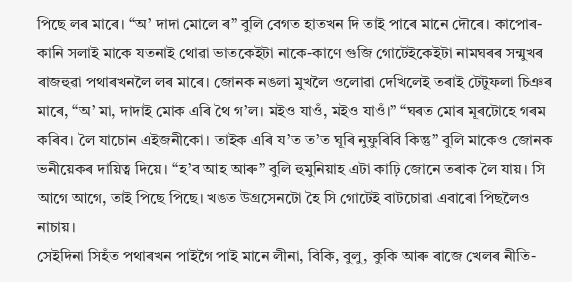পিছে লৰ মাৰে। “অ’ দাদা মোলে ৰ” বুলি বেগত হাতখন দি তাই পাৰে মানে দৌৰে। কাপোৰ-কানি সলাই মাকে যতনাই থোৱা ভাতকেইটা নাকে-কাণে গুজি গোটেইকেইটা নামঘৰৰ সন্মুখৰ ৰাজহুৱা পথাৰখনলৈ লৰ মাৰে। জোনক নঙলা মুখলৈ ওলোৱা দেখিলেই তৰাই টেটুফলা চিঞৰ মাৰে, “অ’ মা, দাদাই মোক এৰি থৈ গ’ল। মইও যাওঁ, মইও যাওঁ।” “ঘৰত মোৰ মূৰটোহে গৰম কৰিব। লৈ যাচোন এইজনীকো। তাইক এৰি য’ত ত’ত ঘূৰি নুফুৰিবি কিন্তু” বুলি মাকেও জোনক ভনীয়েকৰ দায়িত্ব দিয়ে। “হ’ব আহ আৰু” বুলি হুমুনিয়াহ এটা কাঢ়ি জোনে তৰাক লৈ যায়। সি আগে আগে, তাই পিছে পিছে। খঙত উগ্ৰসেনটো হৈ সি গোটেই বাটচোৱা এবাৰো পিছলৈও নাচায়।
সেইদিনা সিহঁত পথাৰখন পাইগৈ পাই মানে লীনা, বিকি, বুলু, কুকি আৰু ৰাজে খেলৰ নীতি-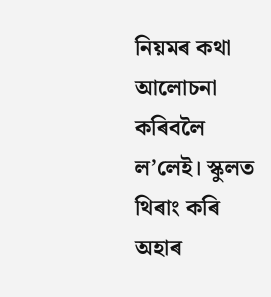নিয়মৰ কথা আলোচনা কৰিবলৈ ল’লেই। স্কুলত থিৰাং কৰি অহাৰ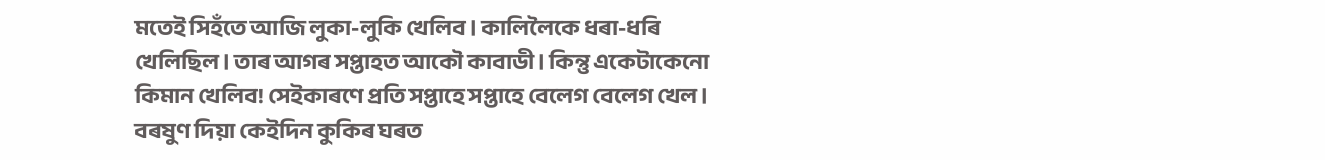মতেই সিহঁতে আজি লুকা-লুকি খেলিব। কালিলৈকে ধৰা-ধৰি খেলিছিল। তাৰ আগৰ সপ্তাহত আকৌ কাবাডী। কিন্তু একেটাকেনো কিমান খেলিব! সেইকাৰণে প্ৰতি সপ্তাহে সপ্তাহে বেলেগ বেলেগ খেল। বৰষুণ দিয়া কেইদিন কুকিৰ ঘৰত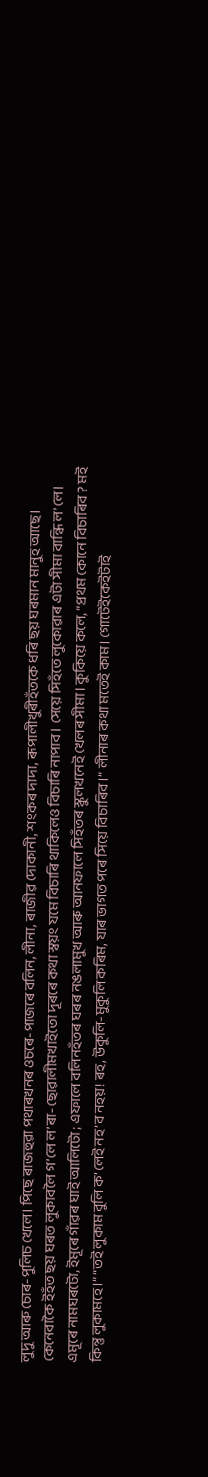লুদু আৰু চোৰ-পুলিচ খেলে। পিছে ৰাজহুৱা পথাৰখনৰ ওচৰে-পাজৰে বলিন, লীনা, ৰাজীৱ দোকানী, শংকৰ দাদা, ৰূপালীখুৰীহঁতকে ধৰি ছয় ঘৰমান মানুহ আছে। কেনেবাকৈ ইহঁত ছয় ঘৰত লুকাবলৈ গ’লে ল’ৰা-ছোৱালীমখাইতো দূৰৰে কথা স্বয়ং যমে বিচাৰি থাকিলেও বিচাৰি নাপাব। সেয়ে সিহঁতে লুকোৱাৰ এটা সীমা বান্ধি ল’লে। এমূৰে নামঘৰটো, ইমূৰে গাঁৱৰ ঘাই আলিটো ; এফালে বলিনহঁতৰ ঘৰৰ নঙলামুখ আৰু আনফালে সিহঁতৰ স্কুলখনেই খেলৰ সীমা। কুকিয়ে কলে, “প্ৰথম কোনে বিচাৰিব ? মই কিন্তু লুকামহে।” “তই লুকাম বুলি ক’লেই নহ’ব নহয়! ৰহ, উকুলি-মুকুলি কৰিম, যাৰ ভাগত পৰে সিয়ে বিচাৰিব।” লীনাৰ কথা মতেই কাম। গোটেইকেইটাই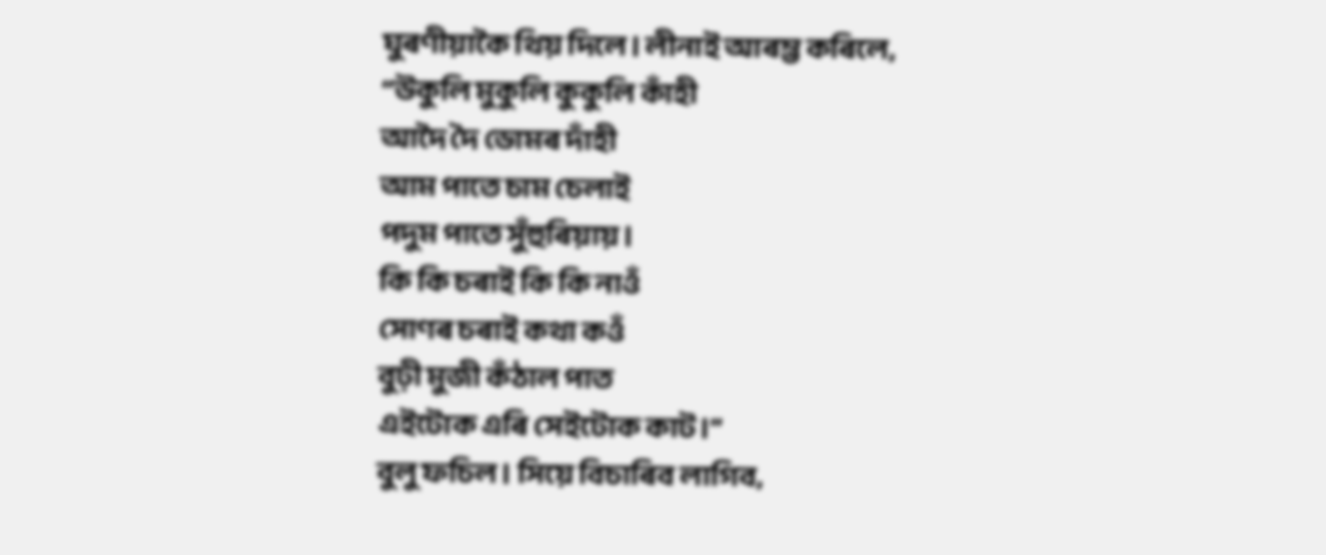ঘুৰণীয়াকৈ থিয় দিলে। লীনাই আৰম্ভ কৰিলে,
“উকুলি মুকুলি কুকুলি কাঁহী
আদৈ দৈ ডোমৰ দাঁহী
আম পাতে চাম চেলাই
পদুম পাতে সুঁহুৰিয়ায়।
কি কি চৰাই কি কি নাওঁ
সোণৰ চৰাই কথা কওঁ
বুঢ়ী মুজী কঁঠাল পাত
এইটোক এৰি সেইটোক কাট।”
বুলু ফচিল। সিয়ে বিচাৰিব লাগিব,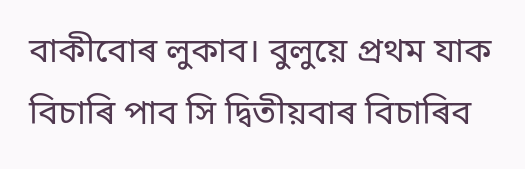বাকীবোৰ লুকাব। বুলুয়ে প্ৰথম যাক বিচাৰি পাব সি দ্বিতীয়বাৰ বিচাৰিব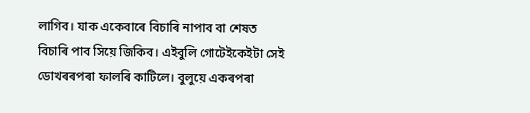লাগিব। যাক একেবাৰে বিচাৰি নাপাব বা শেষত বিচাৰি পাব সিয়ে জিকিব। এইবুলি গোটেইকেইটা সেই ডোখৰৰপৰা ফালৰি কাটিলে। বুলুয়ে একৰপৰা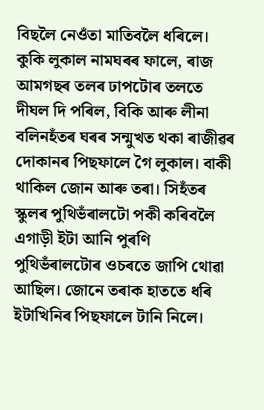বিছলৈ নেওঁতা মাতিবলৈ ধৰিলে। কুকি লুকাল নামঘৰৰ ফালে, ৰাজ আমগছৰ তলৰ ঢাপটোৰ তলতে দীঘল দি পৰিল, বিকি আৰু লীনা বলিনহঁতৰ ঘৰৰ সন্মুখত থকা ৰাজীৱৰ দোকানৰ পিছফালে গৈ লুকাল। বাকী থাকিল জোন আৰু তৰা। সিহঁতৰ স্কুলৰ পুথিভঁৰালটো পকী কৰিবলৈ এগাড়ী ইটা আনি পুৰণি পুথিভঁৰালটোৰ ওচৰতে জাপি থোৱা আছিল। জোনে তৰাক হাততে ধৰি ইটাখিনিৰ পিছফালে টানি নিলে।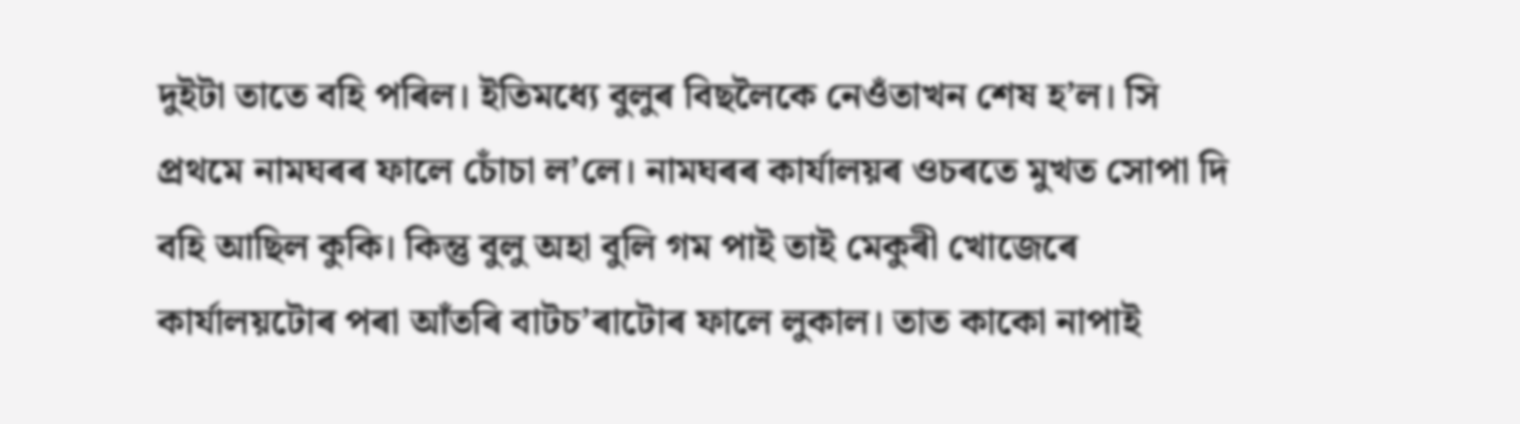দুইটা তাতে বহি পৰিল। ইতিমধ্যে বুলুৰ বিছলৈকে নেওঁতাখন শেষ হ’ল। সি প্ৰথমে নামঘৰৰ ফালে চোঁচা ল’লে। নামঘৰৰ কাৰ্যালয়ৰ ওচৰতে মুখত সোপা দি বহি আছিল কুকি। কিন্তু বুলু অহা বুলি গম পাই তাই মেকুৰী খোজেৰে কাৰ্যালয়টোৰ পৰা আঁতৰি বাটচ’ৰাটোৰ ফালে লুকাল। তাত কাকো নাপাই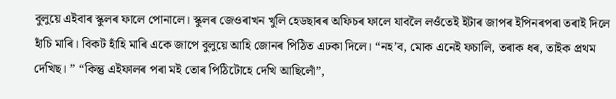বুলুয়ে এইবাৰ স্কুলৰ ফালে পোনালে। স্কুলৰ জেওৰাখন খুলি হেডছাৰৰ অফিচৰ ফালে যাবলৈ লওঁতেই ইটাৰ জাপৰ ইপিনৰপৰা তৰাই দিলে হাঁচি মাৰি। বিকট হাঁহি মাৰি একে জাপে বুলুয়ে আহি জোনৰ পিঠিত এঢকা দিলে। “নহ’ব, মোক এনেই ফচালি, তৰাক ধৰ, তাইক প্ৰথম দেখিছ। ” “কিন্তু এইফালৰ পৰা মই তোৰ পিঠিটোহে দেখি আছিলোঁ”,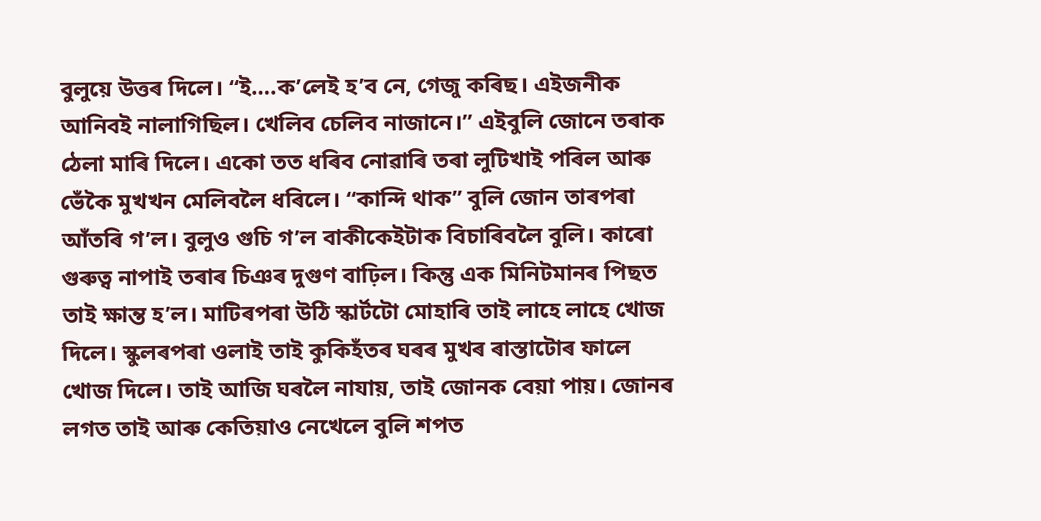বুলুয়ে উত্তৰ দিলে। “ই….ক’লেই হ’ব নে, গেজু কৰিছ। এইজনীক আনিবই নালাগিছিল। খেলিব চেলিব নাজানে।” এইবুলি জোনে তৰাক ঠেলা মাৰি দিলে। একো তত ধৰিব নোৱাৰি তৰা লুটিখাই পৰিল আৰু ভেঁকৈ মুখখন মেলিবলৈ ধৰিলে। “কান্দি থাক” বুলি জোন তাৰপৰা আঁতৰি গ’ল। বুলুও গুচি গ’ল বাকীকেইটাক বিচাৰিবলৈ বুলি। কাৰো গুৰুত্ব নাপাই তৰাৰ চিঞৰ দুগুণ বাঢ়িল। কিন্তু এক মিনিটমানৰ পিছত তাই ক্ষান্ত হ’ল। মাটিৰপৰা উঠি স্কাৰ্টটো মোহাৰি তাই লাহে লাহে খোজ দিলে। স্কুলৰপৰা ওলাই তাই কুকিহঁতৰ ঘৰৰ মুখৰ ৰাস্তাটোৰ ফালে খোজ দিলে। তাই আজি ঘৰলৈ নাযায়, তাই জোনক বেয়া পায়। জোনৰ লগত তাই আৰু কেতিয়াও নেখেলে বুলি শপত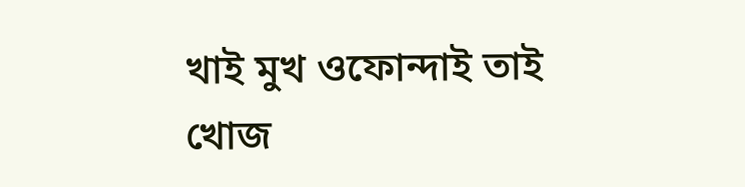খাই মুখ ওফোন্দাই তাই খোজ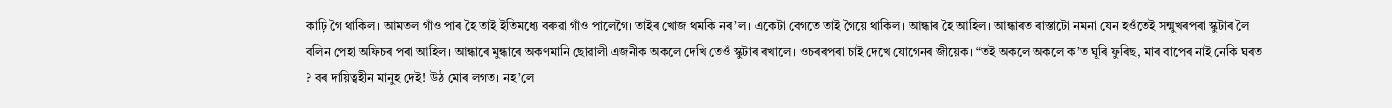কাঢ়ি গৈ থাকিল। আমতল গাঁও পাৰ হৈ তাই ইতিমধ্যে বৰুৱা গাঁও পালেগৈ। তাইৰ খোজ থমকি নৰ’ল। একেটা বেগতে তাই গৈয়ে থাকিল। আন্ধাৰ হৈ আহিল। আন্ধাৰত ৰাস্তাটো নমনা যেন হওঁতেই সন্মুখৰপৰা স্কুটাৰ লৈ বলিন পেহা অফিচৰ পৰা আহিল। আন্ধাৰে মুন্ধাৰে অকণমানি ছোৱালী এজনীক অকলে দেখি তেওঁ স্কুটাৰ ৰখালে। ওচৰৰপৰা চাই দেখে যোগেনৰ জীয়েক। “তই অকলে অকলে ক’ত ঘূৰি ফুৰিছ, মাৰ বাপেৰ নাই নেকি ঘৰত ? বৰ দায়িত্বহীন মানুহ দেই! উঠ মোৰ লগত। নহ’লে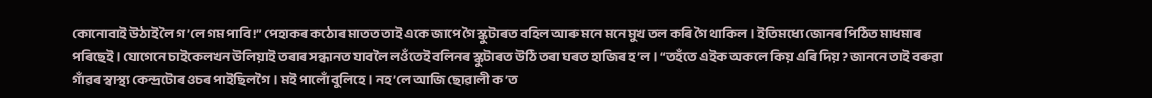কোনোবাই উঠাই লৈ গ’লে গম পাবি!” পেহাকৰ কঠোৰ মাতত তাই একে জাপে গৈ স্কুটাৰত বহিল আৰু মনে মনে মুখ তল কৰি গৈ থাকিল। ইতিমধ্যে জোনৰ পিঠিত মাধমাৰ পৰিছেই। যোগেনে চাইকেলখন উলিয়াই তৰাৰ সন্ধানত যাবলৈ লওঁতেই বলিনৰ স্কুটাৰত উঠি তৰা ঘৰত হাজিৰ হ’ল। “তহঁতে এইক অকলে কিয় এৰি দিয় ? জাননে তাই বৰুৱা গাঁৱৰ স্বাস্থ্য কেন্দ্ৰটোৰ ওচৰ পাইছিলগৈ। মই পালোঁ বুলিহে। নহ’লে আজি ছোৱালী ক’ত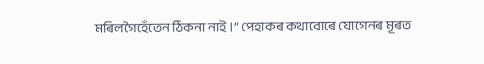মৰিলগৈহেঁতেন ঠিকনা নাই।” পেহাকৰ কথাবোৰে যোগেনৰ মূৰত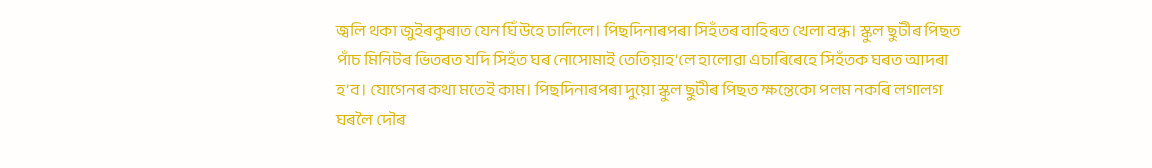জ্বলি থকা জুইৰকুৰাত যেন ঘিঁউহে ঢালিলে। পিছদিনাৰপৰা সিহঁতৰ বাহিৰত খেলা বন্ধ। স্কুল ছুটীৰ পিছত পাঁচ মিনিটৰ ভিতৰত যদি সিহঁত ঘৰ নোসোমাই তেতিয়াহ’লে হালোৱা এচাৰিৰেহে সিহঁতক ঘৰত আদৰা হ’ব। যোগেনৰ কথা মতেই কাম। পিছদিনাৰপৰা দুয়ো স্কুল ছুটীৰ পিছত ক্ষন্তেকো পলম নকৰি লগালগ ঘৰলৈ দৌৰ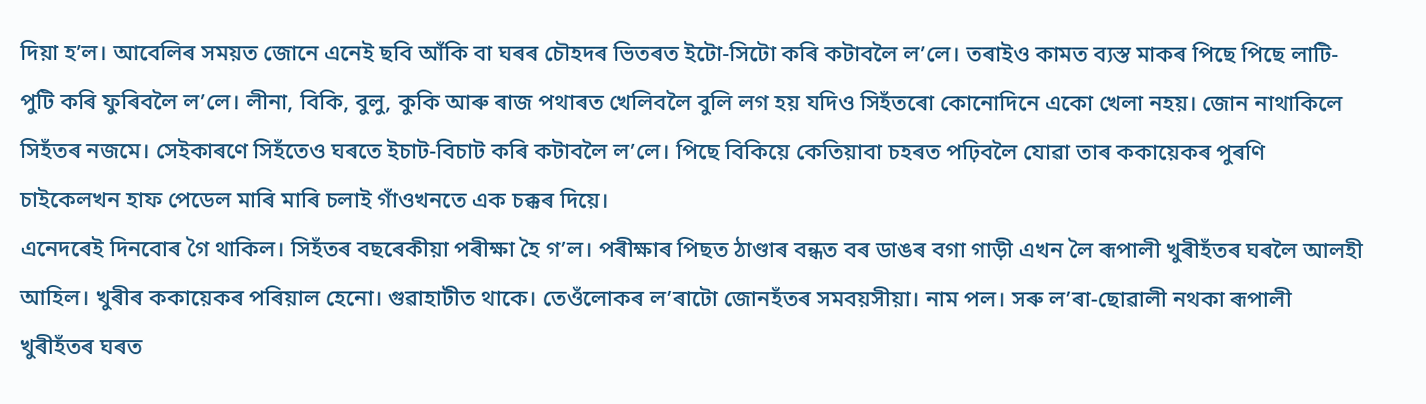দিয়া হ’ল। আবেলিৰ সময়ত জোনে এনেই ছবি আঁকি বা ঘৰৰ চৌহদৰ ভিতৰত ইটো-সিটো কৰি কটাবলৈ ল’লে। তৰাইও কামত ব্যস্ত মাকৰ পিছে পিছে লাটি-পুটি কৰি ফুৰিবলৈ ল’লে। লীনা, বিকি, বুলু, কুকি আৰু ৰাজ পথাৰত খেলিবলৈ বুলি লগ হয় যদিও সিহঁতৰো কোনোদিনে একো খেলা নহয়। জোন নাথাকিলে সিহঁতৰ নজমে। সেইকাৰণে সিহঁতেও ঘৰতে ইচাট-বিচাট কৰি কটাবলৈ ল’লে। পিছে বিকিয়ে কেতিয়াবা চহৰত পঢ়িবলৈ যোৱা তাৰ ককায়েকৰ পুৰণি চাইকেলখন হাফ পেডেল মাৰি মাৰি চলাই গাঁওখনতে এক চক্কৰ দিয়ে।
এনেদৰেই দিনবোৰ গৈ থাকিল। সিহঁতৰ বছৰেকীয়া পৰীক্ষা হৈ গ’ল। পৰীক্ষাৰ পিছত ঠাণ্ডাৰ বন্ধত বৰ ডাঙৰ বগা গাড়ী এখন লৈ ৰূপালী খুৰীহঁতৰ ঘৰলৈ আলহী আহিল। খুৰীৰ ককায়েকৰ পৰিয়াল হেনো। গুৱাহাটীত থাকে। তেওঁলোকৰ ল’ৰাটো জোনহঁতৰ সমবয়সীয়া। নাম পল। সৰু ল’ৰা-ছোৱালী নথকা ৰূপালী খুৰীহঁতৰ ঘৰত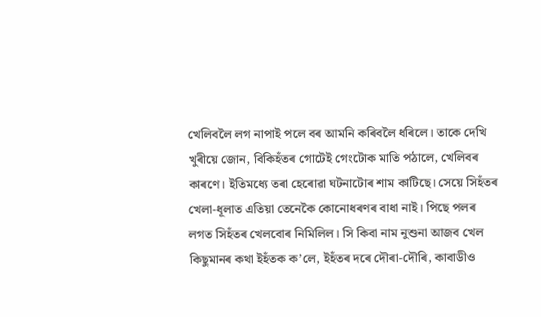খেলিবলৈ লগ নাপাই পলে বৰ আমনি কৰিবলৈ ধৰিলে। তাকে দেখি খুৰীয়ে জোন, বিকিহঁতৰ গোটেই গেংটোক মাতি পঠালে, খেলিবৰ কাৰণে। ইতিমধ্যে তৰা হেৰোৱা ঘটনাটোৰ শাম কাটিছে। সেয়ে সিহঁতৰ খেলা-ধূলাত এতিয়া তেনেকৈ কোনোধৰণৰ বাধা নাই। পিছে পলৰ লগত সিহঁতৰ খেলবোৰ নিমিলিল। সি কিবা নাম নুশুনা আজব খেল কিছুমানৰ কথা ইহঁতক ক’লে, ইহঁতৰ দৰে দৌৰা-দৌৰি, কাবাডীও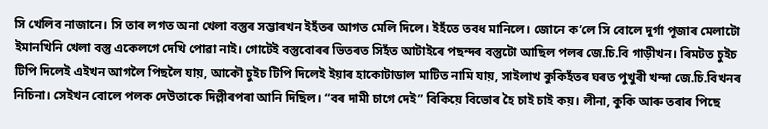সি খেলিব নাজানে। সি তাৰ লগত অনা খেলা বস্তুৰ সম্ভাৰখন ইহঁতৰ আগত মেলি দিলে। ইহঁতে তবধ মানিলে। জোনে ক’লে সি বোলে দুৰ্গা পূজাৰ মেলাটো ইমানখিনি খেলা বস্তু একেলগে দেখি পোৱা নাই। গোটেই বস্তুবোৰৰ ভিতৰত সিহঁত আটাইৰে পছন্দৰ বস্তুটো আছিল পলৰ জে.চি.বি গাড়ীখন। ৰিমটত চুইচ টিপি দিলেই এইখন আগলৈ পিছলৈ যায়, আকৌ চুইচ টিপি দিলেই ইয়াৰ হাকোটাডাল মাটিত নামি যায়, সাইলাখ কুকিহঁতৰ ঘৰত পুখুৰী খন্দা জে.চি.বিখনৰ নিচিনা। সেইখন বোলে পলক দেউতাকে দিল্লীৰপৰা আনি দিছিল। “বৰ দামী চাগে দেই” বিকিয়ে বিভোৰ হৈ চাই চাই কয়। লীনা, কুকি আৰু তৰাৰ পিছে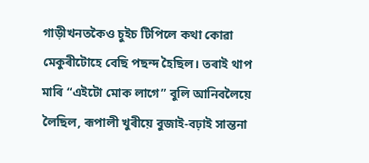গাড়ীখনতকৈও চুইচ টিপিলে কথা কোৱা মেকুৰীটোহে বেছি পছন্দ হৈছিল। তৰাই থাপ মাৰি “এইটো মোক লাগে” বুলি আনিবলৈয়ে লৈছিল, ৰূপালী খুৰীয়ে বুজাই-বঢ়াই সান্তনা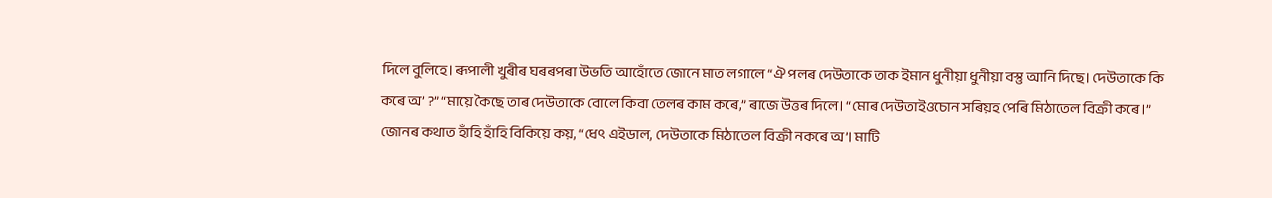দিলে বুলিহে। ৰূপালী খুৰীৰ ঘৰৰপৰা উভতি আহোঁতে জোনে মাত লগালে “ঐ পলৰ দেউতাকে তাক ইমান ধুনীয়া ধুনীয়া বস্তু আনি দিছে। দেউতাকে কি কৰে অ’ ?” “মায়ে কৈছে তাৰ দেউতাকে বোলে কিবা তেলৰ কাম কৰে,” ৰাজে উত্তৰ দিলে। “মোৰ দেউতাইওচোন সৰিয়হ পেৰি মিঠাতেল বিক্ৰী কৰে।” জোনৰ কথাত হাঁহি হাঁহি বিকিয়ে কয়, “ধেৎ এইডাল, দেউতাকে মিঠাতেল বিক্ৰী নকৰে অ’। মাটি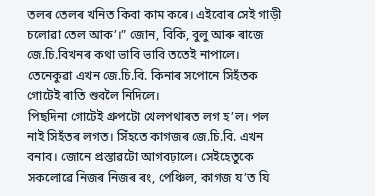তলৰ তেলৰ খনিত কিবা কাম কৰে। এইবোৰ সেই গাড়ী চলোৱা তেল আক’।” জোন, বিকি, বুলু আৰু ৰাজে জে.চি.বিখনৰ কথা ভাবি ভাবি ততেই নাপালে। তেনেকুৱা এখন জে.চি.বি. কিনাৰ সপোনে সিহঁতক গোটেই ৰাতি শুবলৈ নিদিলে।
পিছদিনা গোটেই গ্ৰুপটো খেলপথাৰত লগ হ’ল। পল নাই সিহঁতৰ লগত। সিঁহতে কাগজৰ জে.চি.বি. এখন বনাব। জোনে প্ৰস্তাৱটো আগবঢ়ালে। সেইহেতুকে সকলোৱে নিজৰ নিজৰ ৰং, পেঞ্চিল, কাগজ য’ত যি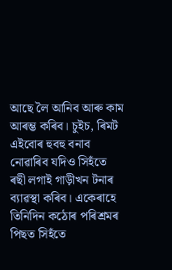আছে লৈ আনিব আৰু কাম আৰম্ভ কৰিব। চুইচ, ৰিমট এইবোৰ হুবহু বনাব নোৱাৰিব যদিও সিহঁতে ৰছী লগাই গাড়ীখন টনাৰ ব্যাৱস্থা কৰিব। একেৰাহে তিনিদিন কঠোৰ পৰিশ্ৰমৰ পিছত সিহঁতে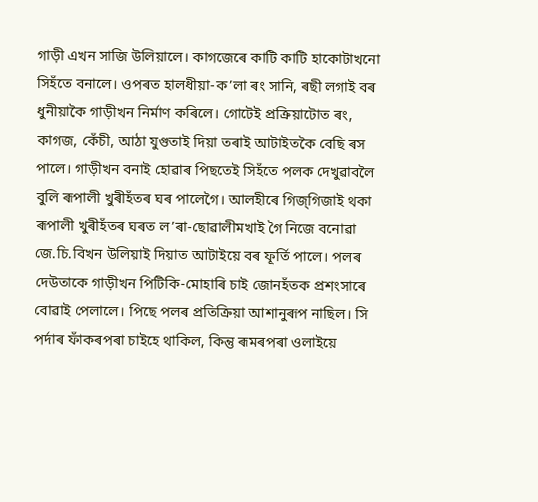গাড়ী এখন সাজি উলিয়ালে। কাগজেৰে কাটি কাটি হাকোটাখনো সিহঁতে বনালে। ওপৰত হালধীয়া-ক’লা ৰং সানি, ৰছী লগাই বৰ ধুনীয়াকৈ গাড়ীখন নিৰ্মাণ কৰিলে। গোটেই প্ৰক্ৰিয়াটোত ৰং, কাগজ, কেঁচী, আঠা যুগুতাই দিয়া তৰাই আটাইতকৈ বেছি ৰস পালে। গাড়ীখন বনাই হোৱাৰ পিছতেই সিহঁতে পলক দেখুৱাবলৈ বুলি ৰূপালী খুৰীহঁতৰ ঘৰ পালেগৈ। আলহীৰে গিজ্গিজাই থকা ৰূপালী খুৰীহঁতৰ ঘৰত ল’ৰা-ছোৱালীমখাই গৈ নিজে বনোৱা জে.চি.বিখন উলিয়াই দিয়াত আটাইয়ে বৰ ফূৰ্তি পালে। পলৰ দেউতাকে গাড়ীখন পিটিকি-মোহাৰি চাই জোনহঁতক প্ৰশংসাৰে বোৱাই পেলালে। পিছে পলৰ প্ৰতিক্ৰিয়া আশানুৰূপ নাছিল। সি পৰ্দাৰ ফাঁকৰপৰা চাইহে থাকিল, কিন্তু ৰূমৰপৰা ওলাইয়ে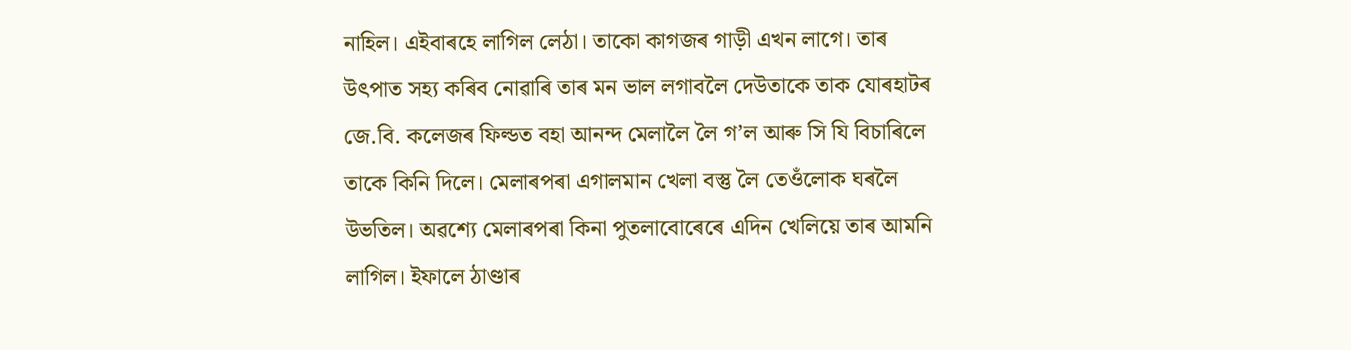নাহিল। এইবাৰহে লাগিল লেঠা। তাকো কাগজৰ গাড়ী এখন লাগে। তাৰ উৎপাত সহ্য কৰিব নোৱাৰি তাৰ মন ভাল লগাবলৈ দেউতাকে তাক যোৰহাটৰ জে.বি. কলেজৰ ফিল্ডত বহা আনন্দ মেলালৈ লৈ গ’ল আৰু সি যি বিচাৰিলে তাকে কিনি দিলে। মেলাৰপৰা এগালমান খেলা বস্তু লৈ তেওঁলোক ঘৰলৈ উভতিল। অৱশ্যে মেলাৰপৰা কিনা পুতলাবোৰেৰে এদিন খেলিয়ে তাৰ আমনি লাগিল। ইফালে ঠাণ্ডাৰ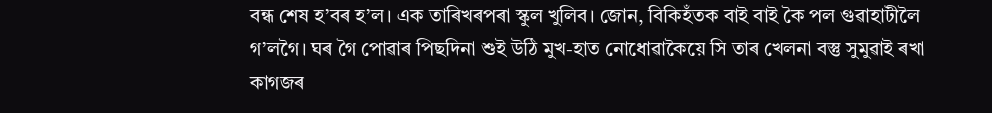বন্ধ শেষ হ’বৰ হ’ল। এক তাৰিখৰপৰা স্কুল খুলিব। জোন, বিকিহঁতক বাই বাই কৈ পল গুৱাহাটীলৈ গ’লগৈ। ঘৰ গৈ পোৱাৰ পিছদিনা শুই উঠি মুখ-হাত নোধোৱাকৈয়ে সি তাৰ খেলনা বস্তু সুমুৱাই ৰখা কাগজৰ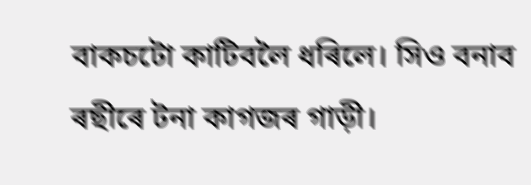বাকচটো কাটিবলৈ ধৰিলে। সিও বনাব ৰছীৰে টনা কাগজৰ গাড়ী।